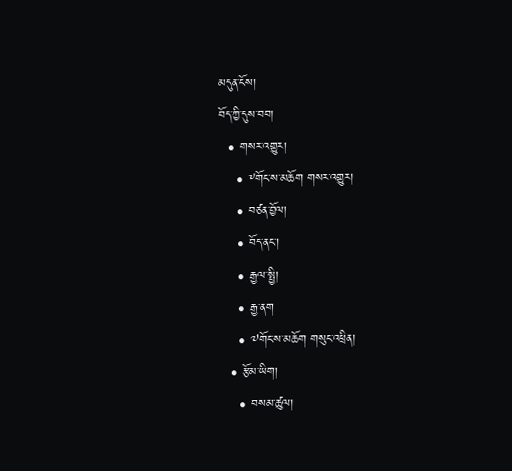མདུན་ངོས།
བོད་ཀྱི་དུས་བབ།
  • གསར་འགྱུར།
    • ༸གོང་ས་མཆོག གསར་འགྱུར།
    • བཙན་བྱོལ།
    • བོད་ནང་།
    • རྒྱལ་སྤྱི།
    • རྒྱ་ནག
    • ༧གོང་ས་མཆོག གསུང་འཕྲིན།
  • རྩོམ་ཡིག།
    • བསམ་ཚུལ།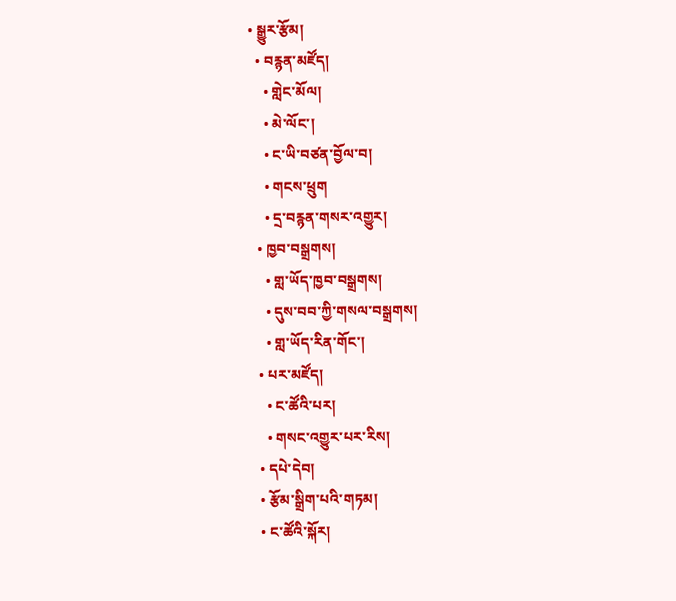• སྒྱུར་རྩོམ།
  • བརྙན་མཛོད།
    • གླེང་མོལ།
    • མེ་ལོང་།
    • ང་ཡི་བཙན་བྱོལ་བ།
    • གངས་ཕྲུག
    • དྲ་བརྙན་གསར་འགྱུར།
  • ཁྱབ་བསྒྲགས།
    • གླ་ཡོད་ཁྱབ་བསྒྲགས།
    • དུས་བབ་ཀྱི་གསལ་བསྒྲགས།
    • གླ་ཡོད་རིན་གོང་།
  • པར་མཛོད།
    • ང་ཚོའི་པར།
    • གསང་འགྱུར་པར་རིས།
  • དཔེ་དེབ།
  • རྩོམ་སྒྲིག་པའི་གཏམ།
  • ང་ཚོའི་སྐོར།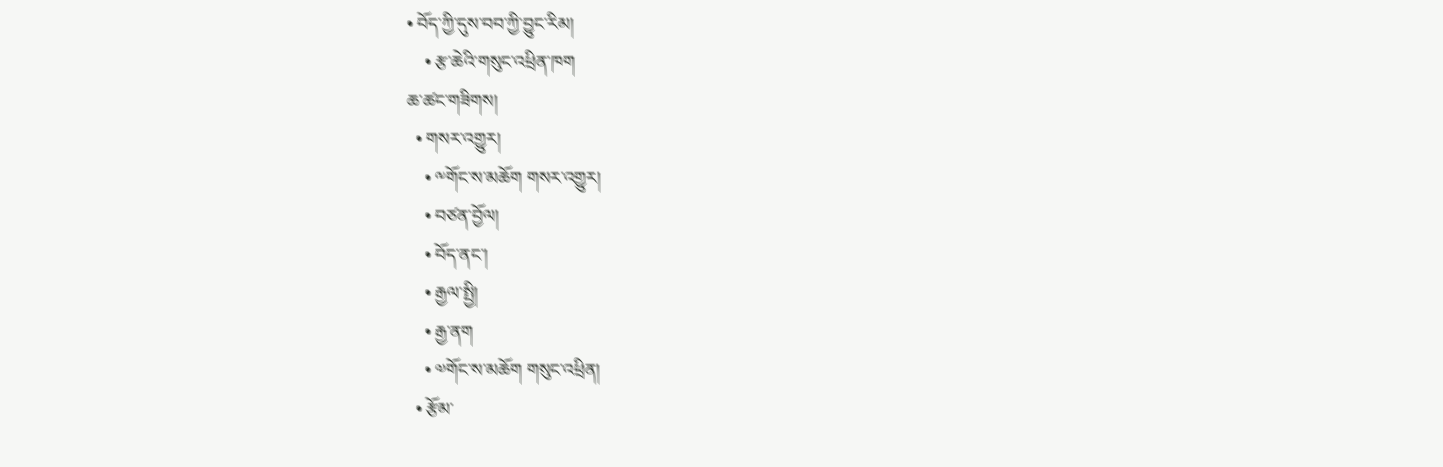• བོད་ཀྱི་དུས་བབ་ཀྱི་བྱུང་རིམ།
    • རྩ་ཆེའི་གསུང་འཕྲིན་ཁག
ཆ་ཚང་གཟིགས།
  • གསར་འགྱུར།
    • ༸གོང་ས་མཆོག གསར་འགྱུར།
    • བཙན་བྱོལ།
    • བོད་ནང་།
    • རྒྱལ་སྤྱི།
    • རྒྱ་ནག
    • ༧གོང་ས་མཆོག གསུང་འཕྲིན།
  • རྩོམ་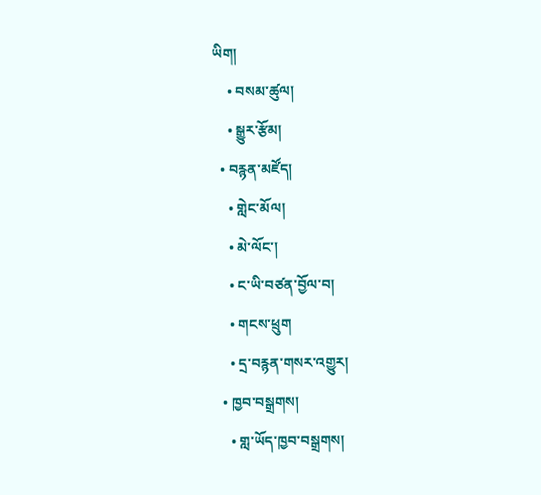ཡིག།
    • བསམ་ཚུལ།
    • སྒྱུར་རྩོམ།
  • བརྙན་མཛོད།
    • གླེང་མོལ།
    • མེ་ལོང་།
    • ང་ཡི་བཙན་བྱོལ་བ།
    • གངས་ཕྲུག
    • དྲ་བརྙན་གསར་འགྱུར།
  • ཁྱབ་བསྒྲགས།
    • གླ་ཡོད་ཁྱབ་བསྒྲགས།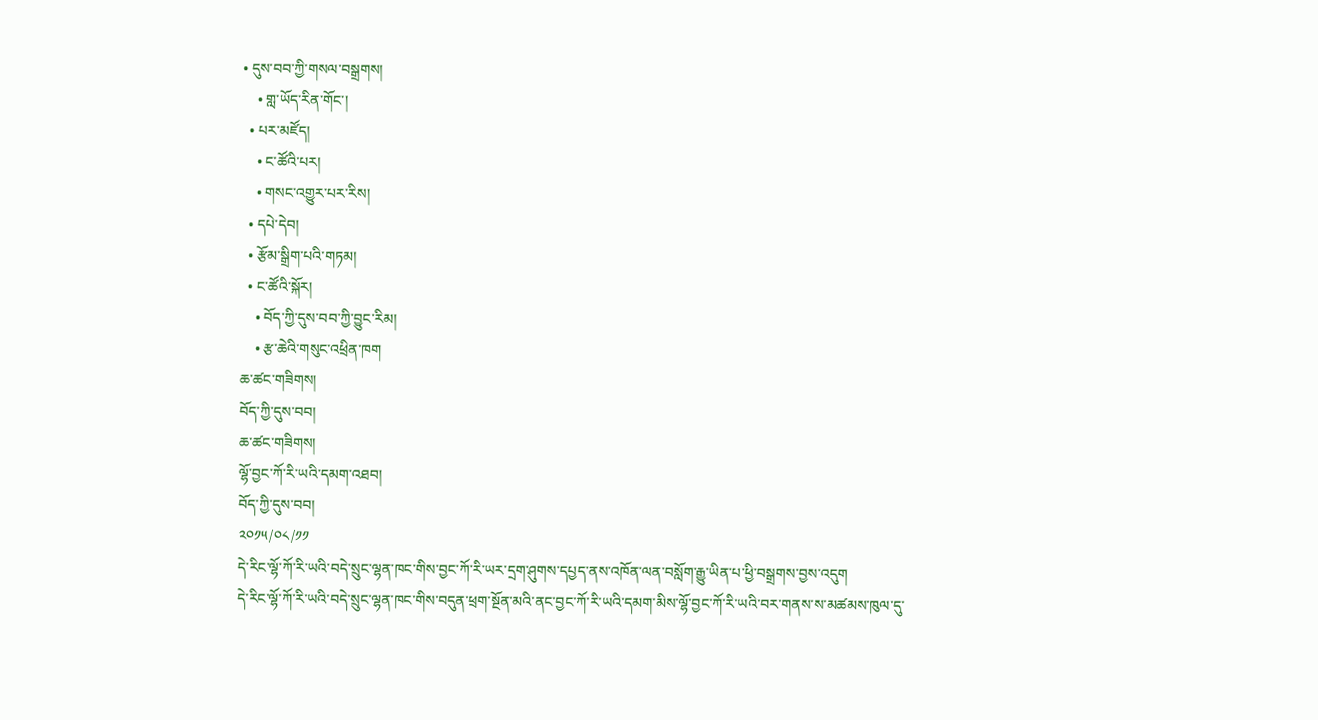• དུས་བབ་ཀྱི་གསལ་བསྒྲགས།
    • གླ་ཡོད་རིན་གོང་།
  • པར་མཛོད།
    • ང་ཚོའི་པར།
    • གསང་འགྱུར་པར་རིས།
  • དཔེ་དེབ།
  • རྩོམ་སྒྲིག་པའི་གཏམ།
  • ང་ཚོའི་སྐོར།
    • བོད་ཀྱི་དུས་བབ་ཀྱི་བྱུང་རིམ།
    • རྩ་ཆེའི་གསུང་འཕྲིན་ཁག
ཆ་ཚང་གཟིགས།
བོད་ཀྱི་དུས་བབ།
ཆ་ཚང་གཟིགས།
ལྷོ་བྱང་ཀོ་རི་ཡའི་དམག་འཐབ།
བོད་ཀྱི་དུས་བབ།
༢༠༡༥/༠༨/༡༡
དེ་རིང་ལྷོ་ཀོ་རི་ཡའི་བདེ་སྲུང་ལྷན་ཁང་གིས་བྱང་ཀོ་རི་ཡར་དྲག་ཤུགས་དཔྱད་ནས་འཁོན་ལན་བསློག་རྒྱུ་ཡིན་པ་ཕྱི་བསྒྲགས་བྱས་འདུག
དེ་རིང་ལྷོ་ཀོ་རི་ཡའི་བདེ་སྲུང་ལྷན་ཁང་གིས་བདུན་ཕྲག་སྔོན་མའི་ནང་བྱང་ཀོ་རི་ཡའི་དམག་མིས་ལྷོ་བྱང་ཀོ་རི་ཡའི་བར་གནས་ས་མཚམས་ཁུལ་དུ་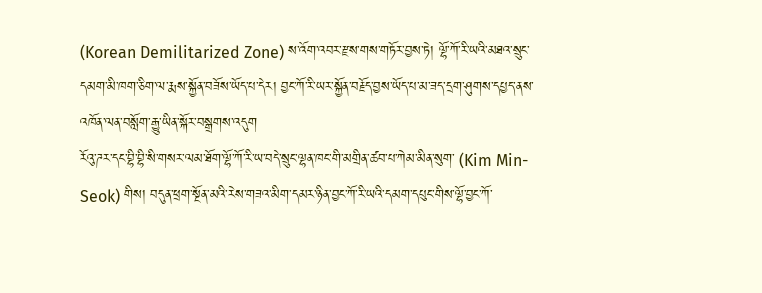(Korean Demilitarized Zone) ས་འོག་འབར་རྫས་གས་གཏོར་བྱས་ཏེ། ལྷོ་ཀོ་རི་ཡའི་མཐའ་སྲུང་དམག་མི་ཁག་ཅིག་ལ་རྨས་སྐྱོན་བཟོས་ཡོད་པ་དེར། བྱང་ཀོ་རི་ཡར་སྐྱོན་བརྗོད་བྱས་ཡོད་པ་མ་ཟད་དྲག་ཤུགས་དཔྱད་ནས་འཁོན་ལན་བསློག་རྒྱུ་ཡིན་སྐོར་བསྒྲགས་འདུག
རོའུ་ཌར་དང་བྷི་བྷི་སི་གསར་ལམ་ཐོག་ལྷོ་ཀོ་རི་ཡ་བདེ་སྲུང་ལྷན་ཁང་གི་མགྲིན་ཚབ་པ་ཀེམ་མིན་སུག་ (Kim Min-Seok) གིས། བདུན་ཕྲག་སྔོན་མའི་རེས་གཟའ་མིག་དམར་ཉིན་བྱང་ཀོ་རི་ཡའི་དམག་དཔུང་གིས་ལྷོ་བྱང་ཀོ་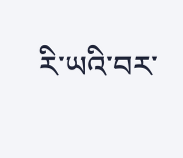རི་ཡའི་བར་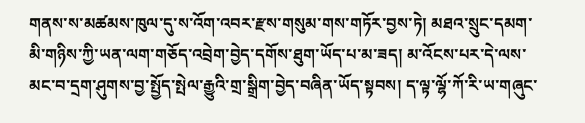གནས་ས་མཚམས་ཁུལ་དུ་ས་འོག་འབར་རྫས་གསུམ་གས་གཏོར་བྱས་ཏེ། མཐའ་སྲུང་དམག་མི་གཉིས་ཀྱི་ཡན་ལག་གཅོད་འབྲེག་བྱེད་དགོས་ཐུག་ཡོད་པ་མ་ཟད། མ་འོངས་པར་དེ་ལས་མང་བ་དྲག་ཤུགས་བྱ་སྤྱོད་སྤེལ་རྒྱུའི་གྲ་སྒྲིག་བྱེད་བཞིན་ཡོད་སྟབས། ད་ལྟ་ལྷོ་ཀོ་རི་ཡ་གཞུང་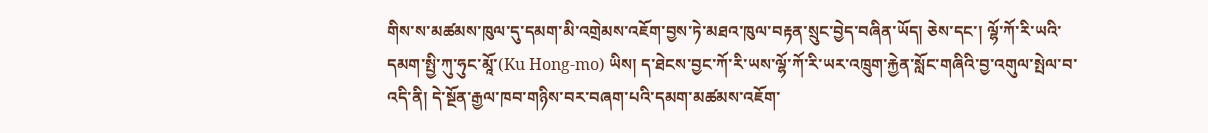གིས་ས་མཚམས་ཁུལ་དུ་དམག་མི་འགྲེམས་འཇོག་བྱས་ཏེ་མཐའ་ཁུལ་བརྟན་སྲུང་བྱེད་བཞིན་ཡོད། ཅེས་དང་། ལྷོ་ཀོ་རི་ཡའི་དམག་སྤྱི་ཀུ་ཧུང་མཱོ་(Ku Hong-mo) ཡིས། ད་ཐེངས་བྱང་ཀོ་རི་ཡས་ལྷོ་ཀོ་རི་ཡར་འཁྲུག་རྐྱེན་སློང་གཞིའི་བྱ་འགུལ་སྤེལ་བ་འདི་ནི། དེ་སྔོན་རྒྱལ་ཁབ་གཉིས་བར་བཞག་པའི་དམག་མཚམས་འཇོག་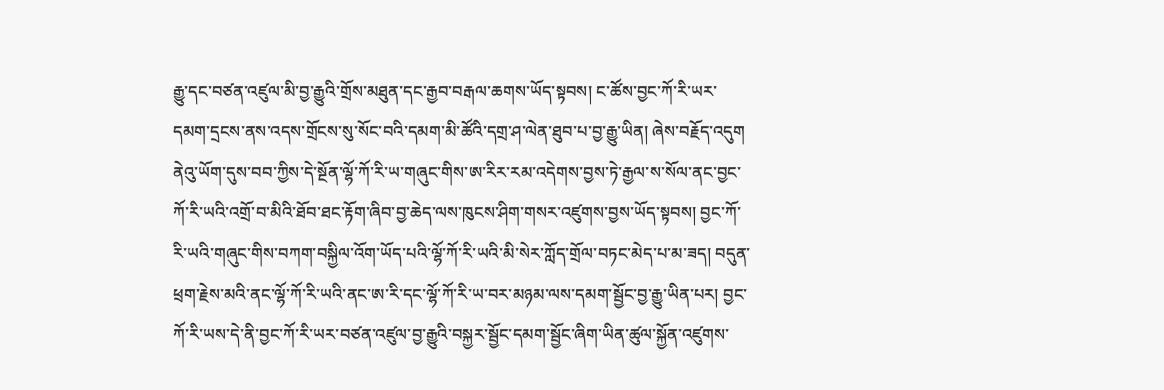རྒྱུ་དང་བཙན་འཛུལ་མི་བྱ་རྒྱུའི་གྲོས་མཐུན་དང་རྒྱབ་བརྒལ་ཆགས་ཡོད་སྟབས། ང་ཚོས་བྱང་ཀོ་རི་ཡར་དམག་དྲངས་ནས་འདས་གྲོངས་སུ་སོང་བའི་དམག་མི་ཚོའི་དགྲ་ཤ་ལེན་ཐུབ་པ་བྱ་རྒྱུ་ཡིན། ཞེས་བརྗོད་འདུག
ནེའུ་ཡོག་དུས་བབ་ཀྱིས་དེ་སྔོན་ལྷོ་ཀོ་རི་ཡ་གཞུང་གིས་ཨ་རིར་རམ་འདེགས་བྱས་ཏེ་རྒྱལ་ས་སོལ་ནང་བྱང་ཀོ་རི་ཡའི་འགྲོ་བ་མིའི་ཐོབ་ཐང་རྟོག་ཞིབ་བྱ་ཆེད་ལས་ཁུངས་ཤིག་གསར་འཛུགས་བྱས་ཡོད་སྟབས། བྱང་ཀོ་རི་ཡའི་གཞུང་གིས་བཀག་བསྐྱིལ་འོག་ཡོད་པའི་ལྷོ་ཀོ་རི་ཡའི་མི་སེར་ཀློད་གྲོལ་བཏང་མེད་པ་མ་ཟད། བདུན་ཕྲག་རྗེས་མའི་ནང་ལྷོ་ཀོ་རི་ཡའི་ནང་ཨ་རི་དང་ལྷོ་ཀོ་རི་ཡ་བར་མཉམ་ལས་དམག་སྦྱོང་བྱ་རྒྱུ་ཡིན་པར། བྱང་ཀོ་རི་ཡས་དེ་ནི་བྱང་ཀོ་རི་ཡར་བཙན་འཛུལ་བྱ་རྒྱུའི་བསྐྱར་སྦྱོང་དམག་སྦྱོང་ཞིག་ཡིན་ཚུལ་སྐྱོན་འཛུགས་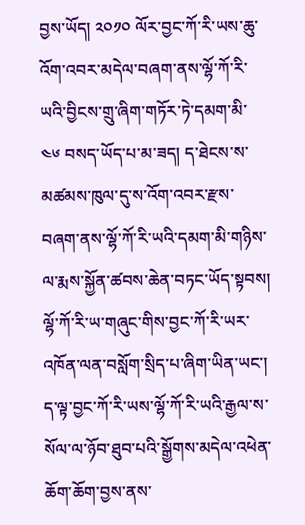བྱས་ཡོད། ༢༠༡༠ ལོར་བྱང་ཀོ་རི་ཡས་ཆུ་འོག་འབར་མདེལ་བཞག་ནས་ལྷོ་ཀོ་རི་ཡའི་བྱིངས་གྲུ་ཞིག་གཏོར་ཏེ་དམག་མི་ ༤༦ བསད་ཡོད་པ་མ་ཟད། ད་ཐེངས་ས་མཚམས་ཁུལ་དུ་ས་འོག་འབར་རྫས་བཞག་ནས་ལྷོ་ཀོ་རི་ཡའི་དམག་མི་གཉིས་ལ་རྨས་སྐྱོན་ཚབས་ཆེན་བཏང་ཡོད་སྟབས། ལྷོ་ཀོ་རི་ཡ་གཞུང་གིས་བྱང་ཀོ་རི་ཡར་འཁོན་ལན་བསློག་སྲིད་པ་ཞིག་ཡིན་ཡང་། ད་ལྟ་བྱང་ཀོ་རི་ཡས་ལྷོ་ཀོ་རི་ཡའི་རྒྱལ་ས་སོལ་ལ་ཉོབ་ཐུབ་པའི་སྒྱོགས་མདེལ་འཕེན་ཆོག་ཆོག་བྱས་ནས་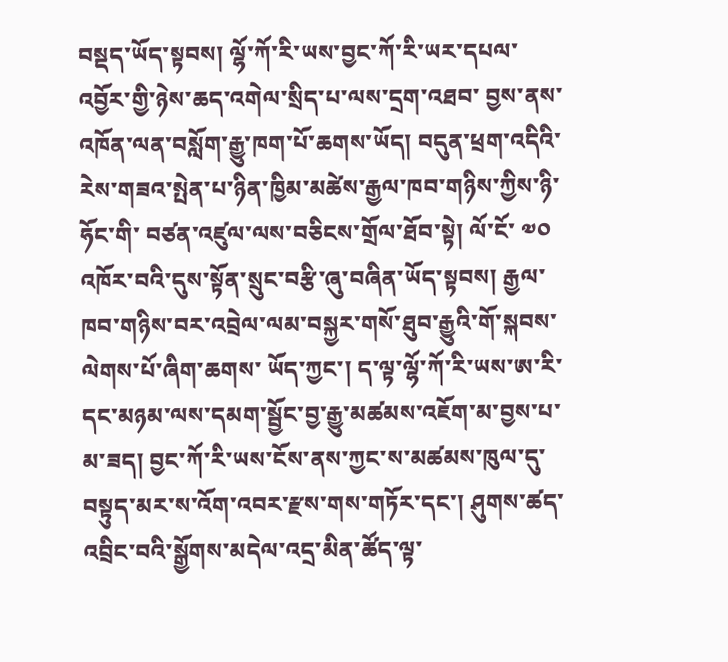བསྡད་ཡོད་སྟབས། ལྷོ་ཀོ་རི་ཡས་བྱང་ཀོ་རི་ཡར་དཔལ་འབྱོར་གྱི་ཉེས་ཆད་འགེལ་སྲིད་པ་ལས་དྲག་འཐབ་ བྱས་ནས་འཁོན་ལན་བསློག་རྒྱུ་ཁག་པོ་ཆགས་ཡོད། བདུན་ཕྲག་འདིའི་རེས་གཟའ་སྤེན་པ་ཉིན་ཁྱིམ་མཚེས་རྒྱལ་ཁབ་གཉིས་ཀྱིས་ཉི་ཧོང་གི་ བཙན་འཛུལ་ལས་བཅིངས་གྲོལ་ཐོབ་སྟེ། ལོ་ངོ་ ༧༠ འཁོར་བའི་དུས་སྟོན་སྲུང་བརྩི་ཞུ་བཞིན་ཡོད་སྟབས། རྒྱལ་ཁབ་གཉིས་བར་འབྲེལ་ལམ་བསྐྱར་གསོ་ཐུབ་རྒྱུའི་གོ་སྐབས་ལེགས་པོ་ཞིག་ཆགས་ ཡོད་ཀྱང་། ད་ལྟ་ལྷོ་ཀོ་རི་ཡས་ཨ་རི་དང་མཉམ་ལས་དམག་སྦྱོང་བྱ་རྒྱུ་མཚམས་འཇོག་མ་བྱས་པ་མ་ཟད། བྱང་ཀོ་རི་ཡས་ངོས་ནས་ཀྱང་ས་མཚམས་ཁུལ་དུ་བསྟུད་མར་ས་འོག་འབར་རྫས་གས་གཏོར་དང་། ཤུགས་ཚད་འབྲིང་བའི་སྒྱོགས་མདེལ་འདྲ་མིན་ཚོད་ལྟ་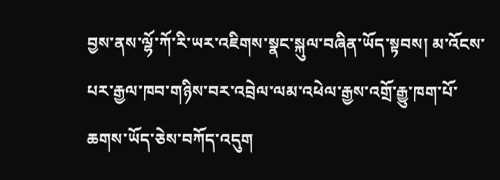བྱས་ནས་ལྷོ་ཀོ་རི་ཡར་འཇིགས་སྣང་སྐུལ་བཞིན་ཡོད་སྟབས། མ་འོངས་པར་རྒྱལ་ཁབ་གཉིས་བར་འབྲེལ་ལམ་འཕེལ་རྒྱས་འགྲོ་རྒྱུ་ཁག་པོ་ཆགས་ཡོད་ཅེས་བཀོད་འདུག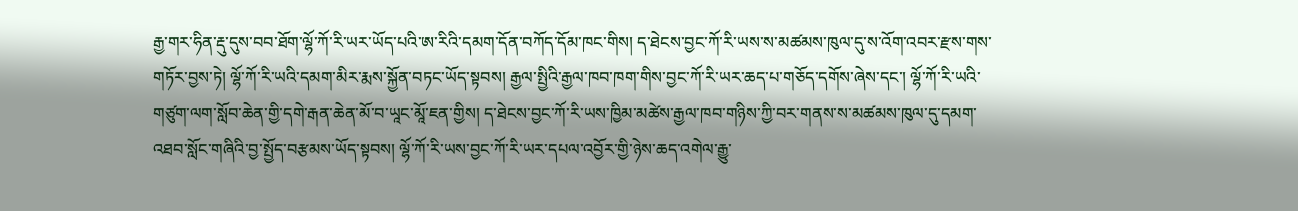རྒྱ་གར་ཧིན་རྡུ་དུས་བབ་ཐོག་ལྷོ་ཀོ་རི་ཡར་ཡོད་པའི་ཨ་རིའི་དམག་དོན་བཀོད་དོམ་ཁང་གིས། ད་ཐེངས་བྱང་ཀོ་རི་ཡས་ས་མཚམས་ཁུལ་དུ་ས་འོག་འབར་རྫས་གས་གཏོར་བྱས་ཏེ། ལྷོ་ཀོ་རི་ཡའི་དམག་མིར་རྨས་སྐྱོན་བཏང་ཡོད་སྟབས། རྒྱལ་སྤྱིའི་རྒྱལ་ཁབ་ཁག་གིས་བྱང་ཀོ་རི་ཡར་ཆད་པ་གཅོད་དགོས་ཞེས་དང་། ལྷོ་ཀོ་རི་ཡའི་གཙུག་ལག་སློབ་ཆེན་གྱི་དགེ་རྒན་ཆེན་མོ་བ་ཡཱང་མཱོ་ཇན་གྱིས། ད་ཐེངས་བྱང་ཀོ་རི་ཡས་ཁྱིམ་མཚེས་རྒྱལ་ཁབ་གཉིས་ཀྱི་བར་གནས་ས་མཚམས་ཁུལ་དུ་དམག་འཐབ་སློང་གཞིའི་བྱ་སྤྱོད་བརྩམས་ཡོད་སྟབས། ལྷོ་ཀོ་རི་ཡས་བྱང་ཀོ་རི་ཡར་དཔལ་འབྱོར་གྱི་ཉེས་ཆད་འགེལ་རྒྱུ་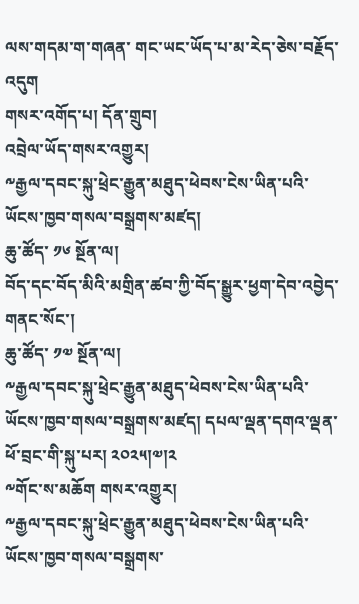ལས་གདམ་ག་གཞན་ གང་ཡང་ཡོད་པ་མ་རེད་ཅེས་བརྗོད་འདུག
གསར་འགོད་པ། དོན་གྲུབ།
འབྲེལ་ཡོད་གསར་འགྱུར།
༸རྒྱལ་དབང་སྐུ་ཕྲེང་རྒྱུན་མཐུད་ཕེབས་ངེས་ཡིན་པའི་ཡོངས་ཁྱབ་གསལ་བསྒྲགས་མཛད།
ཆུ་ཚོད་ ༡༦ སྔོན་ལ།
བོད་དང་བོད་མིའི་མགྲིན་ཚབ་ཀྱི་བོད་སྒྱུར་ཕྱག་དེབ་འབྱེད་གནང་སོང་།
ཆུ་ཚོད་ ༡༧ སྔོན་ལ།
༸རྒྱལ་དབང་སྐུ་ཕྲེང་རྒྱུན་མཐུད་ཕེབས་ངེས་ཡིན་པའི་ཡོངས་ཁྱབ་གསལ་བསྒྲགས་མཛད། དཔལ་ལྡན་དགའ་ལྡན་ཕོ་བྲང་གི་སྐུ་པར། ༢༠༢༥།༧།༢
༸གོང་ས་མཆོག གསར་འགྱུར།
༸རྒྱལ་དབང་སྐུ་ཕྲེང་རྒྱུན་མཐུད་ཕེབས་ངེས་ཡིན་པའི་ཡོངས་ཁྱབ་གསལ་བསྒྲགས་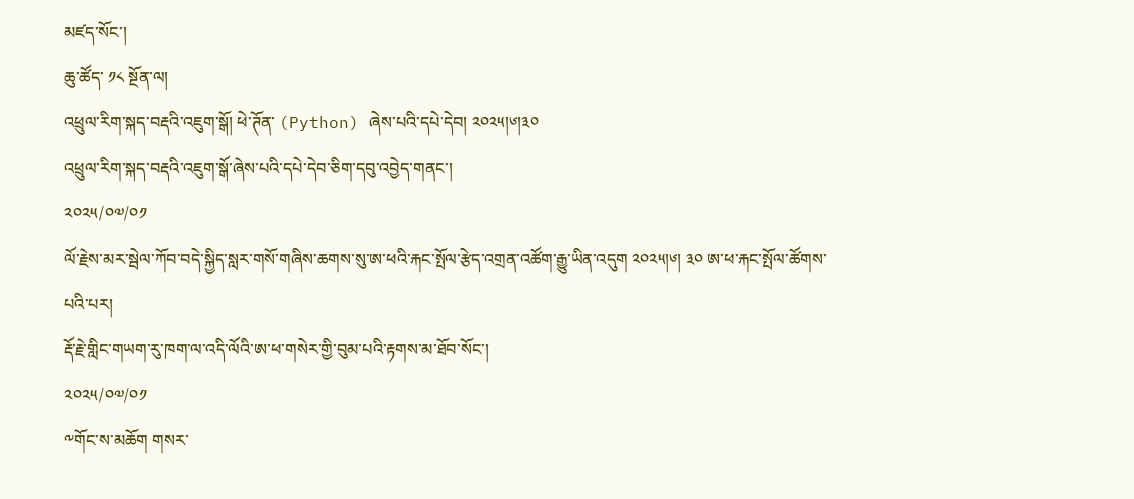མཛད་སོང་།
ཆུ་ཚོད་ ༡༨ སྔོན་ལ།
འཕྲུལ་རིག་སྐད་བརྡའི་འཇུག་སྒོ། ཕེ་ཊོན་ (Python) ཞེས་པའི་དཔེ་དེབ། ༢༠༢༥།༦།༣༠
འཕྲུལ་རིག་སྐད་བརྡའི་འཇུག་སྒོ་ཞེས་པའི་དཔེ་དེབ་ཅིག་དབུ་འབྱེད་གནང་།
༢༠༢༥/༠༧/༠༡
ལོ་རྗེས་མར་སྦེལ་ཀོབ་བདེ་སྐྱིད་སླར་གསོ་གཞིས་ཆགས་སུ་ཨ་ཕའི་རྐང་སྤོལ་རྩེད་འགྲན་འཚོག་རྒྱུ་ཡིན་འདུག ༢༠༢༥།༦། ༣༠ ཨ་ཕ་རྐང་སྤོལ་ཚོགས་པའི་པར།
རྡོ་རྗེ་གླིང་གཡག་རུ་ཁག་ལ་འདི་ལོའི་ཨ་ཕ་གསེར་གྱི་བུམ་པའི་རྟགས་མ་ཐོབ་སོང་།
༢༠༢༥/༠༧/༠༡
༸གོང་ས་མཆོག གསར་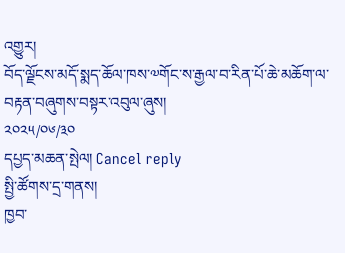འགྱུར།
བོད་ལྗོངས་མདོ་སྨད་ཆོལ་ཁས་༧གོང་ས་རྒྱལ་བ་རིན་པོ་ཆེ་མཆོག་ལ་བརྟན་བཞུགས་བསྟར་འབུལ་ཞུས།
༢༠༢༥/༠༦/༣༠
དཔྱད་མཆན་སྤེལ། Cancel reply
སྤྱི་ཚོགས་དྲ་གནས།
ཁྱབ་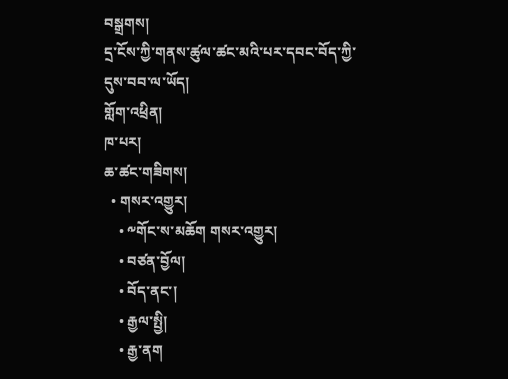བསྒྲགས།
དྲ་ངོས་ཀྱི་གནས་ཚུལ་ཚང་མའི་པར་དབང་བོད་ཀྱི་དུས་བབ་ལ་ཡོད།
གློག་འཕྲིན།
ཁ་པར།
ཆ་ཚང་གཟིགས།
  • གསར་འགྱུར།
    • ༸གོང་ས་མཆོག གསར་འགྱུར།
    • བཙན་བྱོལ།
    • བོད་ནང་།
    • རྒྱལ་སྤྱི།
    • རྒྱ་ནག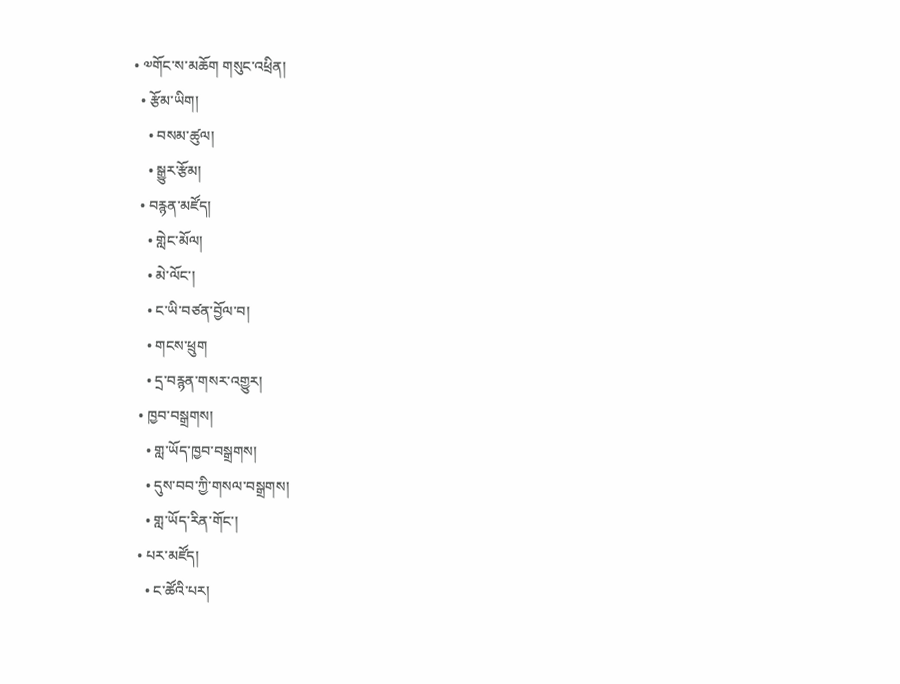• ༧གོང་ས་མཆོག གསུང་འཕྲིན།
  • རྩོམ་ཡིག།
    • བསམ་ཚུལ།
    • སྒྱུར་རྩོམ།
  • བརྙན་མཛོད།
    • གླེང་མོལ།
    • མེ་ལོང་།
    • ང་ཡི་བཙན་བྱོལ་བ།
    • གངས་ཕྲུག
    • དྲ་བརྙན་གསར་འགྱུར།
  • ཁྱབ་བསྒྲགས།
    • གླ་ཡོད་ཁྱབ་བསྒྲགས།
    • དུས་བབ་ཀྱི་གསལ་བསྒྲགས།
    • གླ་ཡོད་རིན་གོང་།
  • པར་མཛོད།
    • ང་ཚོའི་པར།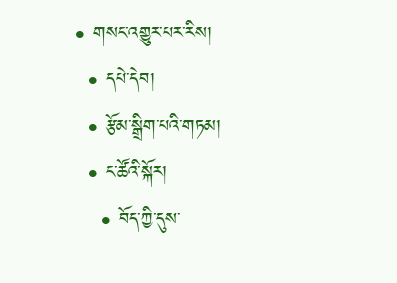• གསང་འགྱུར་པར་རིས།
  • དཔེ་དེབ།
  • རྩོམ་སྒྲིག་པའི་གཏམ།
  • ང་ཚོའི་སྐོར།
    • བོད་ཀྱི་དུས་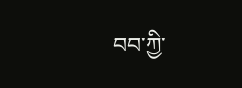བབ་ཀྱི་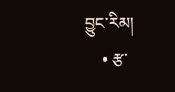བྱུང་རིམ།
    • རྩ་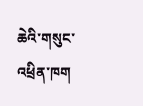ཆེའི་གསུང་འཕྲིན་ཁག